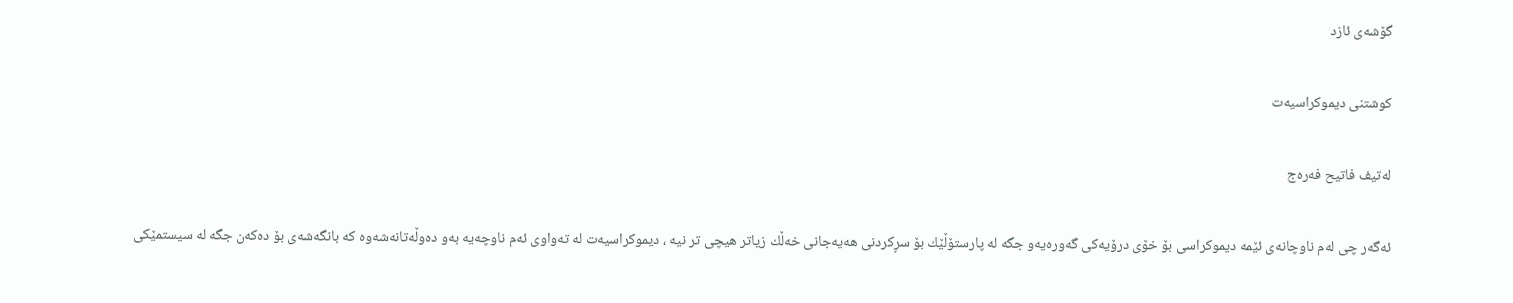گۆشەی ئازد

كوشتنی دیموكراسیه‌ت

له‌تیف فاتیح فه‌ره‌ج

ئه‌گه‌ر چی له‌م ناوچانه‌ی ئێمه‌ دیموكراسی بۆ خۆی درۆیه‌كی گه‌وره‌یه‌و جگه‌ له‌ پارستۆڵێك بۆ سڕكردنی هه‌یه‌جانی خه‌ڵك زیاتر هیچی تر نیه‌ ، دیموكراسیه‌ت له‌ ته‌واوی ئه‌م ناوچه‌یه‌ به‌و ده‌وڵه‌تانه‌شه‌وه‌ كه‌ بانگه‌شه‌ی بۆ ده‌كه‌ن جگه‌ له‌ سیستمێكی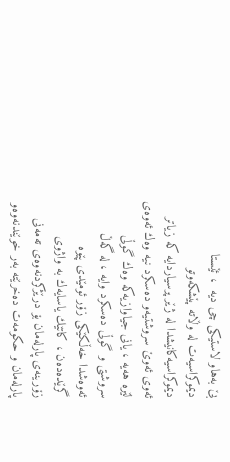بێ‌ به‌هاو لاستیكی چی دیه‌  ، ئێستا دیموكراسیه‌ت له‌ وڵاته‌ پێشكه‌وتو دیموكراسیه‌كانیشدا له‌ ژێر پرسیاردایه‌ كه‌ زیاتر ئه‌وی ئه‌وێ‌ سروشتیه‌و ده‌سكرد نیه‌ وه‌ك ئه‌وه‌ی لێره‌ هه‌یه‌ ، یانی جیاوازیه‌كه‌ وه‌ك گوڵی سروشتی و گوڵی ده‌سكرد وایه‌ ، له‌ گه‌ڵ ئه‌وه‌شدا خه‌ڵكێكی زۆر ئومێدی پێوه‌ گرێده‌ده‌ن ، كاتێك یاسایه‌ك به‌ واژوی زۆرینه‌ی پارله‌مان بۆ درێژكردنه‌وه‌ی ته‌مه‌نی پارله‌مان و حكومه‌ت ده‌خرێته‌ به‌ر خوێندنه‌وه‌و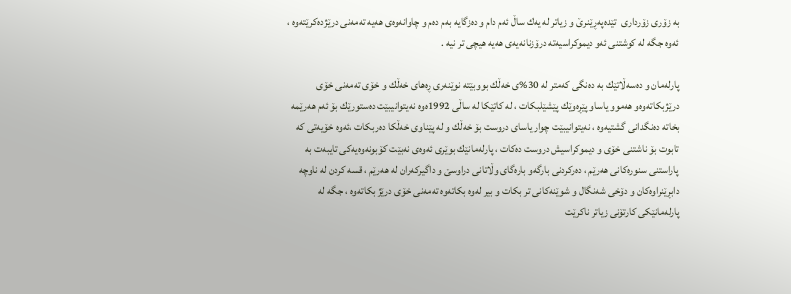به‌ زۆری زۆرداری  تێده‌په‌ڕێنرێ‌ و زیاتر له‌ یه‌ك ساڵ ئه‌م دام و ده‌زگایه‌ به‌م ده‌م و چاوانه‌وه‌ی هه‌یه‌ ته‌مه‌نی درێژده‌كرێته‌وه‌ ، ئه‌وه‌ جگه‌ له‌ كوشتنی ئه‌و دیموكراسیه‌ته‌ درۆزنانه‌یه‌ی هه‌یه‌ هیچی تر نیه‌ .

پارله‌مان و ده‌سه‌ڵاتێك به‌ ده‌نگی كه‌متر له‌ 30%ی خه‌ڵك بووبێته‌ نوێنه‌ری ڕه‌های خه‌ڵك و خۆی ته‌مه‌نی خۆی درێژبكاته‌وه‌و هه‌موو یاساو پێڕه‌وێك پێشێلبكات ، له‌ كاتێكا له‌ ساڵی 1992ه‌وه‌ نه‌یتوانیبێت ده‌ستورێك بۆ ئه‌م هه‌رێمه‌ بخاته‌ ده‌نگدانی گشتیه‌وه‌ ، نه‌یتوانیبێت چوار یاسای دروست بۆ خه‌ڵك و له‌ پێناوی خه‌ڵكا ده‌ربكات ،ئه‌وه‌ خۆیه‌تی كه‌ تابوت بۆ ناشتنی خۆی و دیموكراسیش دروست ده‌كات ، پارله‌مانێك بوێری ئه‌وه‌ی نه‌بێت كۆبونه‌وه‌یه‌كی تایبه‌ت به‌ پاراستنی سنوره‌كانی هه‌رێم ، ده‌ركردنی بارگه‌و باره‌گای وڵاتانی دراوسێ‌ و داگیركه‌ران له‌ هه‌رێم ، قسه‌ كردن له‌ ناوچه‌ دابڕێنراوه‌كان و دۆخی شه‌نگال و شوێنه‌كانی تر بكات و بیر له‌وه‌ بكاته‌وه‌ ته‌مه‌نی خۆی درێژ بكاته‌وه‌ ، جگه‌ له‌ پارله‌مانێكی كارتۆنی زیاتر ناكرێت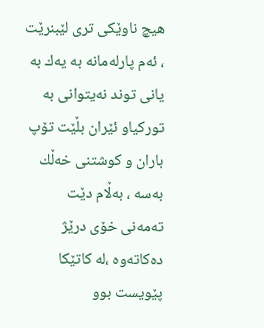هیچ ناوێكی تری لێبنرێت ، ئه‌م پارله‌مانه‌ به‌ یه‌ك به‌ یانی توند نه‌یتوانی به‌ توركیاو ئێران بڵێت تۆپ باران و كوشتنی خه‌ڵك به‌سه‌ ، به‌ڵام دێت ته‌مه‌نی خۆی درێژ ده‌كاته‌وه‌ ،له‌ كاتێكا پێویست بوو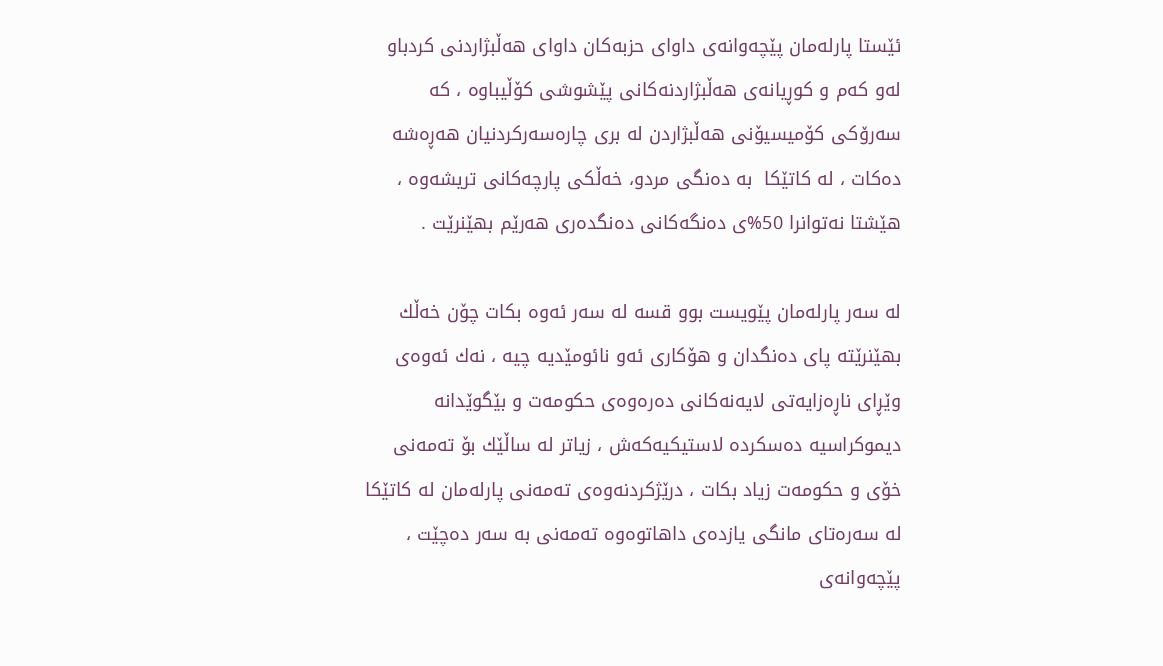ئێستا پارله‌مان پێچه‌وانه‌ی داوای حزبه‌كان داوای هه‌ڵبژاردنی كردباو له‌و كه‌م و كوڕیانه‌ی هه‌ڵبژاردنه‌كانی پێشوشی كۆڵیباوه‌ ، كه‌ سه‌رۆكی كۆمیسیۆنی هه‌ڵبژاردن له‌ بری چاره‌سه‌ركردنیان هه‌ڕه‌شه‌ ده‌كات ، له‌ كاتێكا  به‌ ده‌نگی مردو، خه‌ڵكی پارچه‌كانی تریشه‌وه‌ ، هێشتا نه‌توانرا 50%ی ده‌نگه‌كانی ده‌نگده‌ری هه‌رێم بهێنرێت .

له‌ سه‌ر پارله‌مان پێویست بوو قسه‌ له‌ سه‌ر ئه‌وه‌ بكات چۆن خه‌ڵك  بهێنرێته‌ پای ده‌نگدان و هۆكاری ئه‌و نائومێدیه‌ چیه‌ ، نه‌ك ئه‌وه‌ی وێڕای ناڕه‌زایه‌تی لایه‌نه‌كانی ده‌ره‌وه‌ی حكومه‌ت و بێگوێدانه‌ دیموكراسیه‌ ده‌سكرده‌ لاستیكیه‌كه‌ش ، زیاتر له‌ ساڵێك بۆ ته‌مه‌نی خۆی و حكومه‌ت زیاد بكات ، درێژكردنه‌وه‌ی ته‌مه‌نی پارله‌مان له‌ كاتێكا له‌ سه‌ره‌تای مانگی یازده‌ی داهاتوه‌وه‌ ته‌مه‌نی به‌ سه‌ر ده‌چێت ، پێچه‌وانه‌ی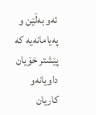ئه‌و به‌ڵێن و په‌یامانه‌یه‌ كه‌ پێشتر خۆیان داویانه‌و كاریان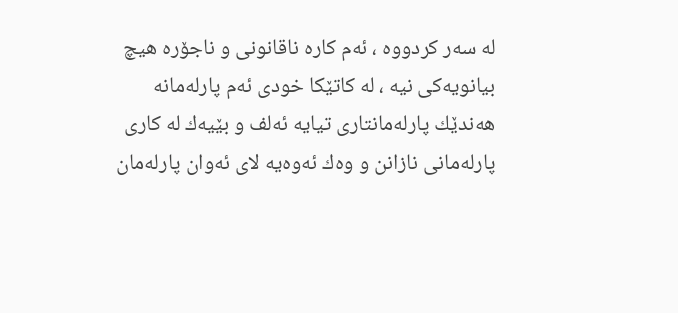له‌ سه‌ر كردووه‌ ، ئه‌م كاره‌ ناقانونی و ناجۆره‌ هیچ بیانویه‌كی نیه‌ ، له‌ كاتێكا خودی ئه‌م پارله‌مانه‌ هه‌ندێك پارله‌مانتاری تیایه‌ ئه‌لف و بێیه‌ك له‌ كاری پارله‌مانی نازانن و وه‌ك ئه‌وه‌یه‌ لای ئه‌وان پارله‌مان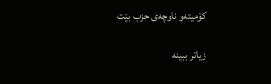كۆمیته‌و ناوچه‌ی حزب بێت

زیاتر ببینە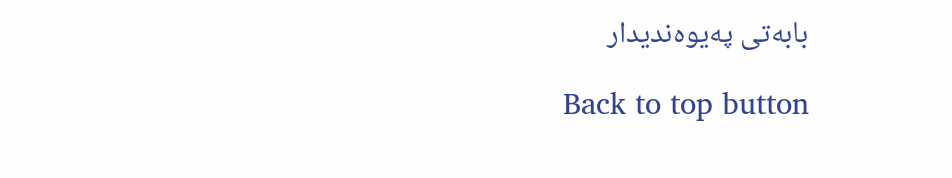بابەتی پەیوەندیدار

Back to top button